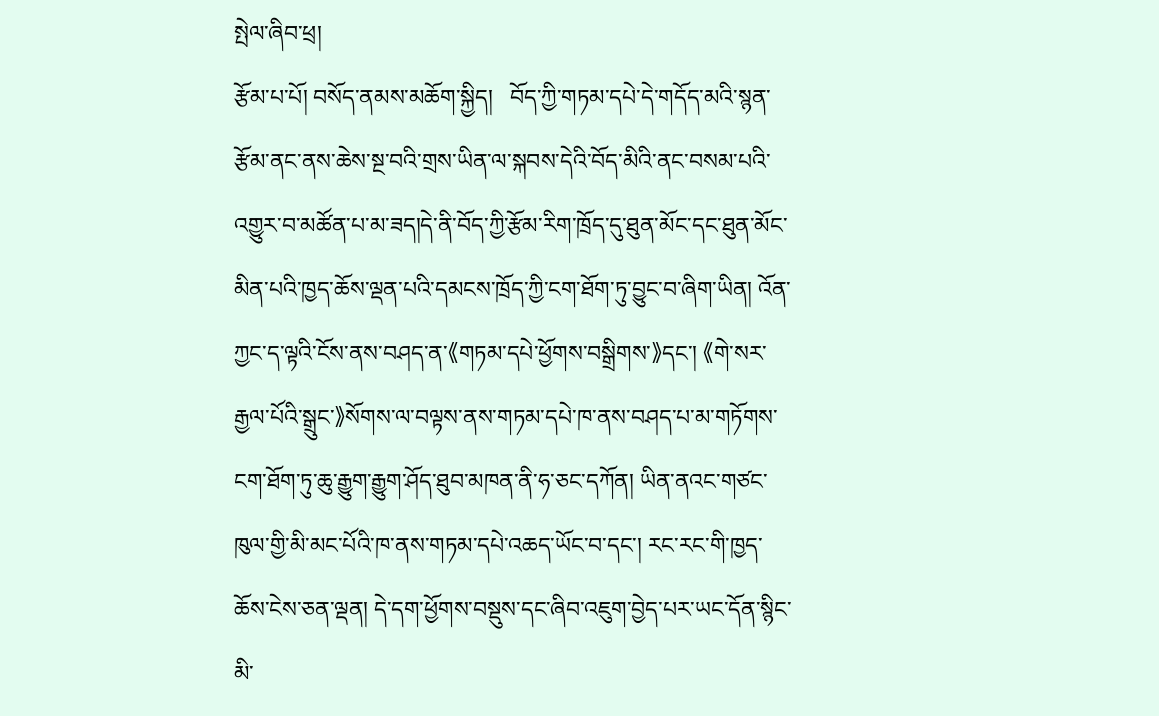སྤེལ་ཞིབ་ཕྲ།
རྩོམ་པ་པོ། བསོད་ནམས་མཆོག་སྐྱིད།   བོད་ཀྱི་གཏམ་དཔེ་དེ་གདོད་མའི་སྙན་རྩོམ་ནང་ནས་ཆེས་སྔ་བའི་གྲས་ཡིན་ལ་སྐབས་དེའི་བོད་མིའི་ནང་བསམ་པའི་འགྱུར་བ་མཚོན་པ་མ་ཟད།དེ་ནི་བོད་ཀྱི་རྩོམ་རིག་ཁྲོད་དུ་ཐུན་མོང་དང་ཐུན་མོང་མིན་པའི་ཁྱད་ཆོས་ལྡན་པའི་དམངས་ཁྲོད་ཀྱི་ངག་ཐོག་ཏུ་བྱུང་བ་ཞིག་ཡིན། འོན་ཀྱང་ད་ལྟའི་ངོས་ནས་བཤད་ན་《གཏམ་དཔེ་ཕྱོགས་བསྒྲིགས་》དང་། 《གེ་སར་རྒྱལ་པོའི་སྒྲུང་》སོགས་ལ་བལྟས་ནས་གཏམ་དཔེ་ཁ་ནས་བཤད་པ་མ་གཏོགས་ངག་ཐོག་ཏུ་ཆུ་རྒྱུག་རྒྱུག་ཤོད་ཐུབ་མཁན་ནི་ཧ་ཅང་དཀོན། ཡིན་ནའང་གཙང་ཁུལ་གྱི་མི་མང་པོའི་ཁ་ནས་གཏམ་དཔེ་འཆད་ཡོང་བ་དང་། རང་རང་གི་ཁྱད་ཆོས་ངེས་ཅན་ལྡན། དེ་དག་ཕྱོགས་བསྡུས་དང་ཞིབ་འཇུག་བྱེད་པར་ཡང་དོན་སྙིང་མི་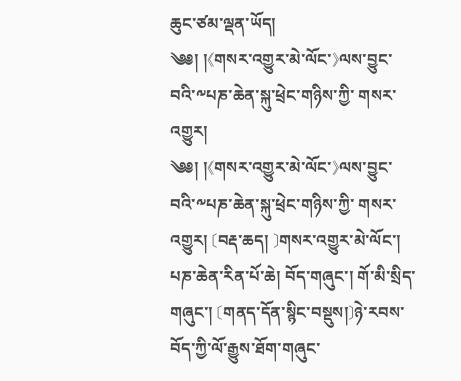ཆུང་ཙམ་ལྡན་ཡོད།
༄༅། །《གསར་འགྱུར་མེ་ལོང་》ལས་བྱུང་བའི་༸པཎ་ཆེན་སྐུ་ཕྲེང་གཉིས་ཀྱི་ གསར་འགྱུར།
༄༅། །《གསར་འགྱུར་མེ་ལོང་》ལས་བྱུང་བའི་༸པཎ་ཆེན་སྐུ་ཕྲེང་གཉིས་ཀྱི་ གསར་འགྱུར། 〔བརྡ་ཆད། 〕གསར་འགྱུར་མེ་ལོང་། པཎ་ཆེན་རིན་པོ་ཆེ། བོད་གཞུང་། གོ་མི་སྲིད་གཞུང་། 〔གནད་དོན་སྙིང་བསྡུས།〕ཉེ་རབས་བོད་ཀྱི་ལོ་རྒྱུས་ཐོག་གཞུང་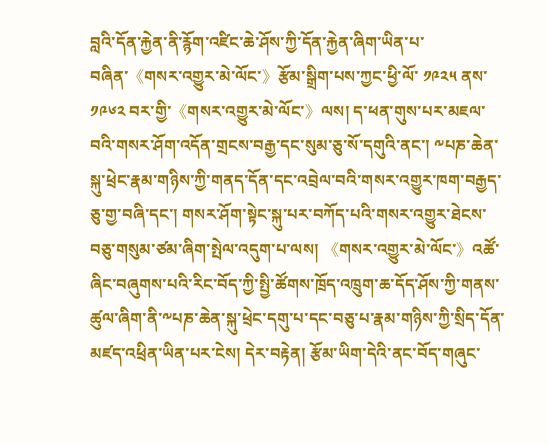བླའི་དོན་རྐྱེན་ནི་རྙོག་འཛིང་ཆེ་ཤོས་ཀྱི་དོན་རྐྱེན་ཞིག་ཡིན་པ་བཞིན་《གསར་འགྱུར་མེ་ལོང་》རྩོམ་སྒྲིག་པས་ཀྱང་ཕྱི་ལོ་ ༡༩༢༥ ནས་ ༡༩༦༢ བར་གྱི་《གསར་འགྱུར་མེ་ལོང་》ལས། ད་ཕན་གུས་པར་མཇལ་བའི་གསར་ཤོག་འདོན་གྲངས་བརྒྱ་དང་སུམ་ཅུ་སོ་དགུའི་ནང་། ༸པཎ་ཆེན་སྐུ་ཕྲེང་རྣམ་གཉིས་ཀྱི་གནད་དོན་དང་འབྲེལ་བའི་གསར་འགྱུར་ཁག་བརྒྱད་ཅུ་གྱ་བཞི་དང་། གསར་ཤོག་སྟེང་སྐུ་པར་བཀོད་པའི་གསར་འགྱུར་ཐེངས་བཅུ་གསུམ་ཙམ་ཞིག་སྤེལ་འདུག་པ་ལས། 《གསར་འགྱུར་མེ་ལོང་》འཚོ་ཞིང་བཞུགས་པའི་རིང་བོད་ཀྱི་སྤྱི་ཚོགས་ཁྲོད་འཁྲུག་ཆ་དོད་ཤོས་ཀྱི་གནས་ཚུལ་ཞིག་ནི་༸པཎ་ཆེན་སྐུ་ཕྲེང་དགུ་པ་དང་བཅུ་པ་རྣམ་གཉིས་ཀྱི་སྲིད་དོན་མཛད་འཕྲིན་ཡིན་པར་ངེས། དེར་བརྟེན། རྩོམ་ཡིག་དེའི་ནང་བོད་གཞུང་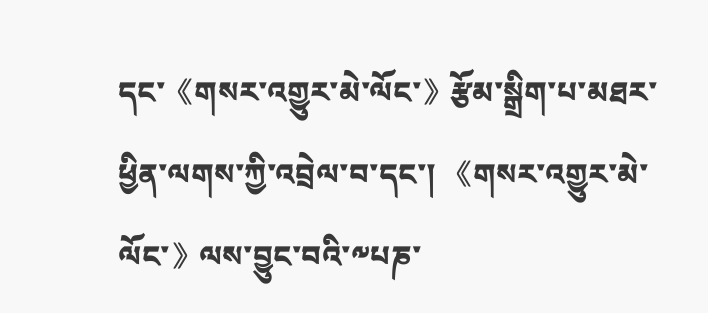དང་《གསར་འགྱུར་མེ་ལོང་》རྩོམ་སྒྲིག་པ་མཐར་ཕྱིན་ལགས་ཀྱི་འབྲེལ་བ་དང་། 《གསར་འགྱུར་མེ་ལོང་》ལས་བྱུང་བའི་༸པཎ་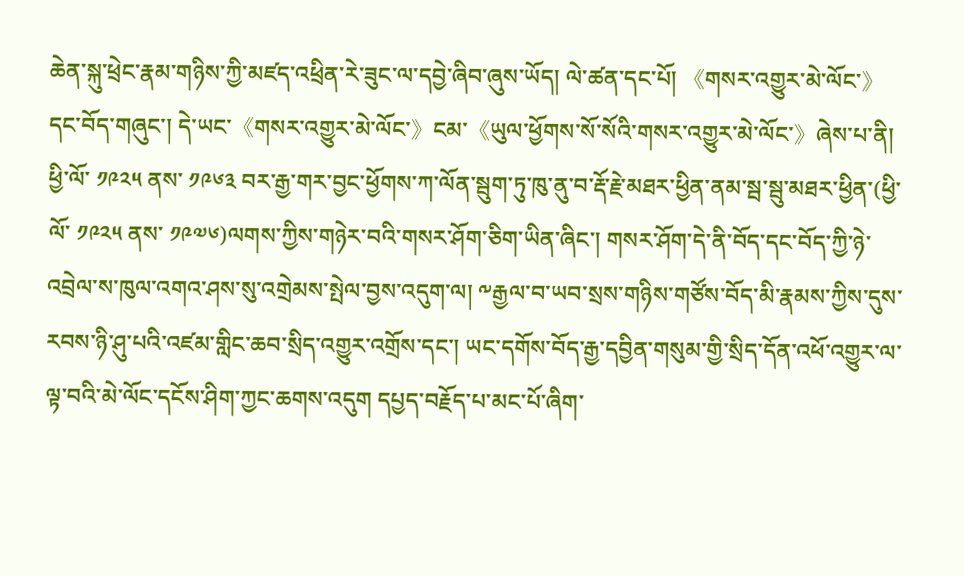ཆེན་སྐུ་ཕྲེང་རྣམ་གཉིས་ཀྱི་མཛད་འཕྲིན་རེ་ཟུང་ལ་དབྱེ་ཞིབ་ཞུས་ཡོད། ལེ་ཚན་དང་པོ། 《གསར་འགྱུར་མེ་ལོང་》དང་བོད་གཞུང་། དེ་ཡང་《གསར་འགྱུར་མེ་ལོང་》ངམ་《ཡུལ་ཕྱོགས་སོ་སོའི་གསར་འགྱུར་མེ་ལོང་》ཞེས་པ་ནི། ཕྱི་ལོ་ ༡༩༢༥ ནས་ ༡༩༦༣ བར་རྒྱ་གར་བྱང་ཕྱོགས་ཀ་ལོན་སྦུག་ཏུ་ཁུ་ནུ་བ་རྡོ་རྗེ་མཐར་ཕྱིན་ནམ་སྦ་སྦུ་མཐར་ཕྱིན་(ཕྱི་ལོ་ ༡༩༢༥ ནས་ ༡༩༧༦)ལགས་ཀྱིས་གཉེར་བའི་གསར་ཤོག་ཅིག་ཡིན་ཞིང་། གསར་ཤོག་དེ་ནི་བོད་དང་བོད་ཀྱི་ཉེ་འབྲེལ་ས་ཁུལ་འགའ་ཤས་སུ་འགྲེམས་སྤེལ་བྱས་འདུག་ལ། ༸རྒྱལ་བ་ཡབ་སྲས་གཉིས་གཙོས་བོད་མི་རྣམས་ཀྱིས་དུས་རབས་ཉི་ཤུ་པའི་འཛམ་གླིང་ཆབ་སྲིད་འགྱུར་འགྲོས་དང་། ཡང་དགོས་བོད་རྒྱ་དབྱིན་གསུམ་གྱི་སྲིད་དོན་འཕོ་འགྱུར་ལ་ལྟ་བའི་མེ་ལོང་དངོས་ཤིག་ཀྱང་ཆགས་འདུག དཔྱད་བརྗོད་པ་མང་པོ་ཞིག་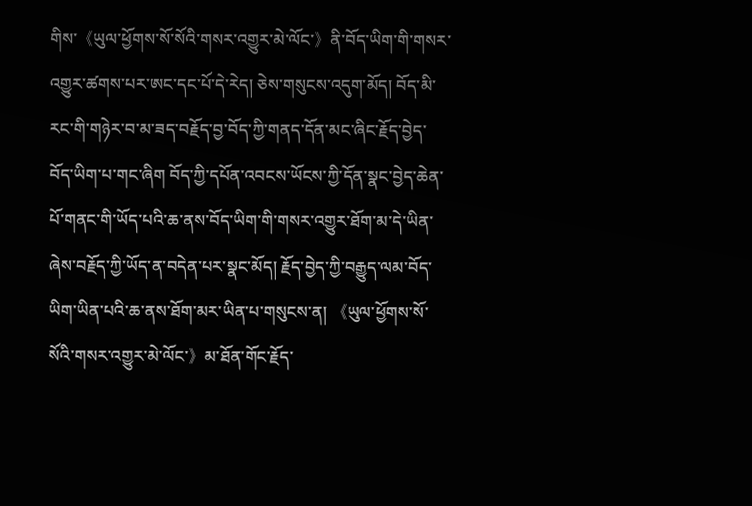གིས་《ཡུལ་ཕྱོགས་སོ་སོའི་གསར་འགྱུར་མེ་ལོང་》ནི་བོད་ཡིག་གི་གསར་འགྱུར་ཚགས་པར་ཨང་དང་པོ་དེ་རེད། ཅེས་གསུངས་འདུག་མོད། བོད་མི་རང་གི་གཉེར་བ་མ་ཟད་བརྗོད་བྱ་བོད་ཀྱི་གནད་དོན་མང་ཞིང་རྗོད་བྱེད་བོད་ཡིག་པ་གང་ཞིག བོད་ཀྱི་དཔོན་འབངས་ཡོངས་ཀྱི་དོན་སྣང་བྱེད་ཆེན་པོ་གནང་གི་ཡོད་པའི་ཆ་ནས་བོད་ཡིག་གི་གསར་འགྱུར་ཐོག་མ་དེ་ཡིན་ཞེས་བརྗོད་ཀྱི་ཡོད་ན་བདེན་པར་སྣང་མོད། རྗོད་བྱེད་ཀྱི་བརྒྱུད་ལམ་བོད་ཡིག་ཡིན་པའི་ཆ་ནས་ཐོག་མར་ཡིན་པ་གསུངས་ན། 《ཡུལ་ཕྱོགས་སོ་སོའི་གསར་འགྱུར་མེ་ལོང་》མ་ཐོན་གོང་རྗོད་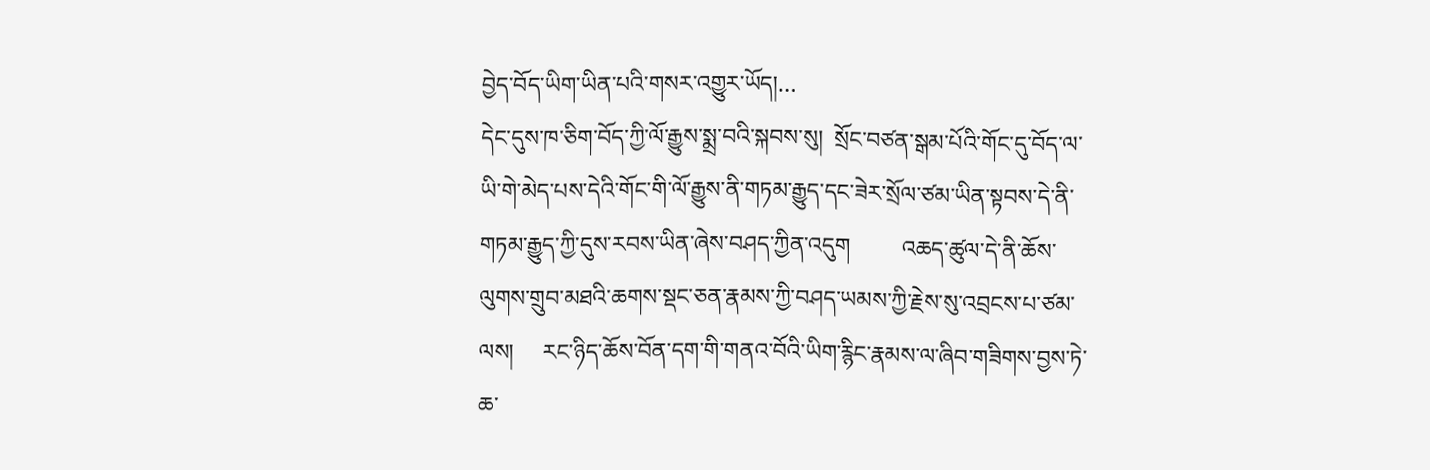བྱེད་བོད་ཡིག་ཡིན་པའི་གསར་འགྱུར་ཡོད།…
དེང་དུས་ཁ་ཅིག་བོད་ཀྱི་ལོ་རྒྱུས་སྨྲ་བའི་སྐབས་སུ།  སྲོང་བཙན་སྒམ་པོའི་གོང་དུ་བོད་ལ་ཡི་གེ་མེད་པས་དེའི་གོང་གི་ལོ་རྒྱུས་ནི་གཏམ་རྒྱུད་དང་ཟེར་སྲོལ་ཙམ་ཡིན་སྟབས་དེ་ནི་གཏམ་རྒྱུད་ཀྱི་དུས་རབས་ཡིན་ཞེས་བཤད་ཀྱིན་འདུག         འཆད་ཚུལ་དེ་ནི་ཆོས་ལུགས་གྲུབ་མཐའི་ཆགས་སྡང་ཅན་རྣམས་ཀྱི་བཤད་ཡམས་ཀྱི་རྗེས་སུ་འབྲངས་པ་ཙམ་ལས།     རང་ཉིད་ཆོས་བོན་དག་གི་གནའ་བོའི་ཡིག་རྙིང་རྣམས་ལ་ཞིབ་གཟིགས་བྱས་ཏེ་ཆ་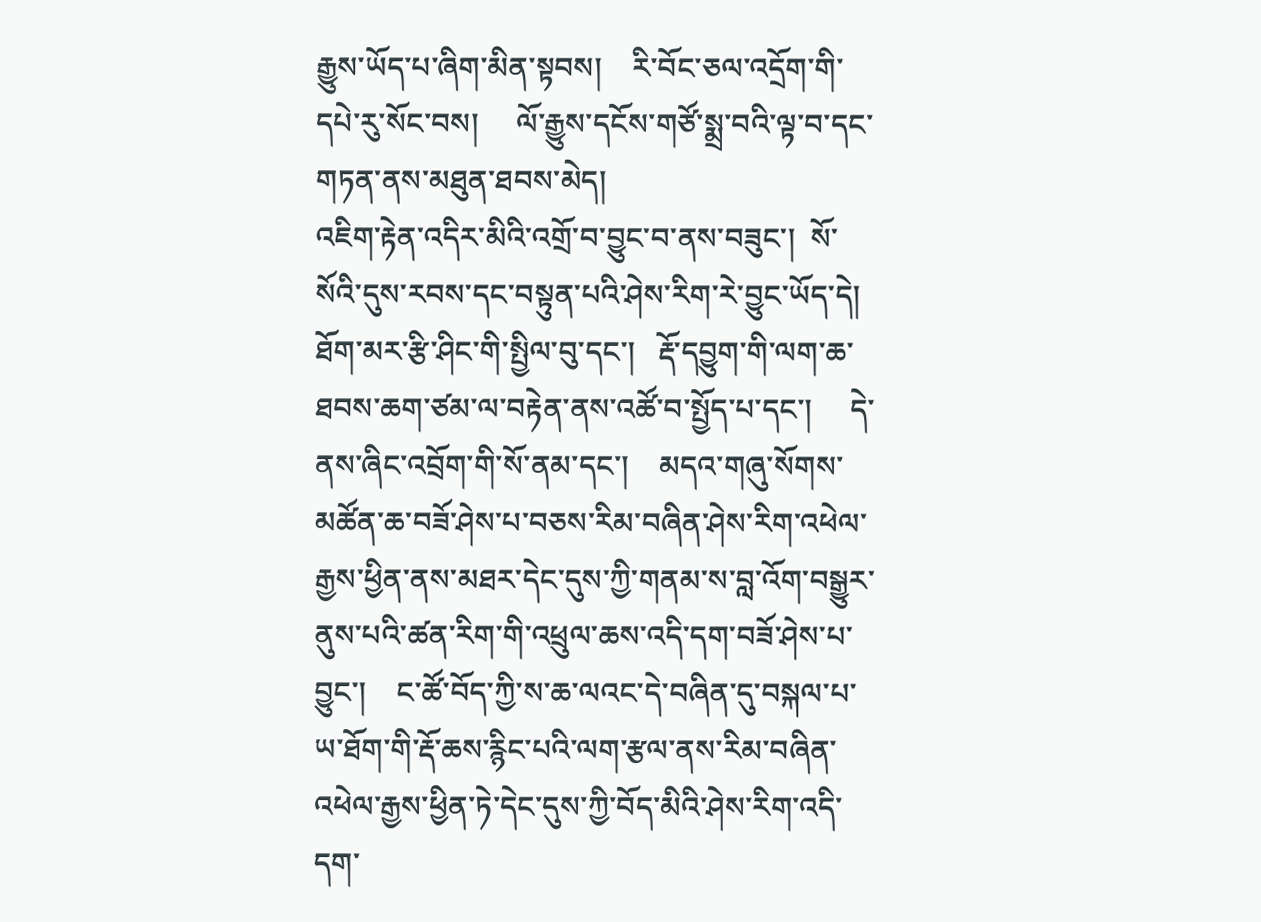རྒྱུས་ཡོད་པ་ཞིག་མིན་སྟབས།    རི་བོང་ཅལ་འདྲོག་གི་དཔེ་རུ་སོང་བས།     ལོ་རྒྱུས་དངོས་གཙོ་སྨྲ་བའི་ལྟ་བ་དང་གཏན་ནས་མཐུན་ཐབས་མེད།
འཇིག་རྟེན་འདིར་མིའི་འགྲོ་བ་བྱུང་བ་ནས་བཟུང་།  སོ་སོའི་དུས་རབས་དང་བསྟུན་པའི་ཤེས་རིག་རེ་བྱུང་ཡོད་དེ།     ཐོག་མར་རྩི་ཤིང་གི་སྤྱིལ་བུ་དང་།   རྡོ་དབྱུག་གི་ལག་ཆ་ཐབས་ཆག་ཙམ་ལ་བརྟེན་ནས་འཚོ་བ་སྤྱོད་པ་དང་།     དེ་ནས་ཞིང་འབྲོག་གི་སོ་ནམ་དང་།    མདའ་གཞུ་སོགས་མཚོན་ཆ་བཟོ་ཤེས་པ་བཅས་རིམ་བཞིན་ཤེས་རིག་འཕེལ་རྒྱས་ཕྱིན་ནས་མཐར་དེང་དུས་ཀྱི་གནམ་ས་བླ་འོག་བསྒྱུར་ནུས་པའི་ཚན་རིག་གི་འཕྲུལ་ཆས་འདི་དག་བཟོ་ཤེས་པ་བྱུང་།    ང་ཚོ་བོད་ཀྱི་ས་ཆ་ལའང་དེ་བཞིན་དུ་བསྐལ་པ་ཡ་ཐོག་གི་རྡོ་ཆས་རྙིང་པའི་ལག་རྩལ་ནས་རིམ་བཞིན་འཕེལ་རྒྱས་ཕྱིན་ཏེ་དེང་དུས་ཀྱི་བོད་མིའི་ཤེས་རིག་འདི་དག་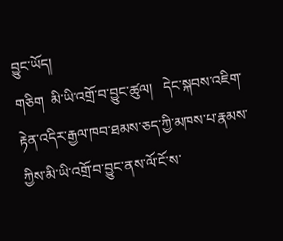བྱུང་ཡོད།
གཅིག  མི་ཡི་འགྲོ་བ་བྱུང་ཚུལ།   དེང་སྐབས་འཇིག་རྟེན་འདིར་རྒྱལ་ཁབ་ཐམས་ཅད་ཀྱི་མཁས་པ་རྣམས་ཀྱིས་མི་ཡི་འགྲོ་བ་བྱུང་ནས་ལོ་ངོ་ས་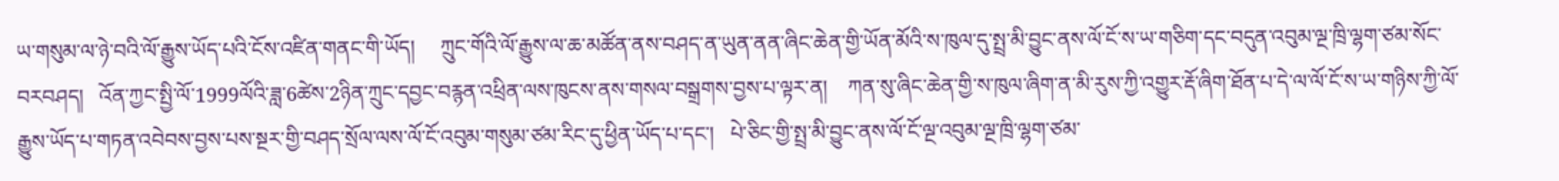ཡ་གསུམ་ལ་ཉེ་བའི་ལོ་རྒྱུས་ཡོད་པའི་ངོས་འཛིན་གནང་གི་ཡོད།     ཀྲུང་གོའི་ལོ་རྒྱུས་ལ་ཆ་མཚོན་ནས་བཤད་ན་ཡུན་ནན་ཞིང་ཆེན་གྱི་ཡོན་མོའི་ས་ཁུལ་དུ་སྤྲ་མི་བྱུང་ནས་ལོ་ངོ་ས་ཡ་གཅིག་དང་བདུན་འབུམ་ལྔ་ཁྲི་ལྷག་ཙམ་སོང་བརབཤད།   འོན་ཀྱང་སྤྱི་ལོ་1999ལོའི་ཟླ་6ཚེས་2ཉིན་ཀྲུང་དབྱང་བརྙན་འཕྲིན་ལས་ཁུངས་ནས་གསལ་བསྒྲགས་བྱས་པ་ལྟར་ན།    ཀན་སུ་ཞིང་ཆེན་གྱི་ས་ཁུལ་ཞིག་ན་མི་རུས་ཀྱི་འགྱུར་རྡོ་ཞིག་ཐོན་པ་དེ་ལ་ལོ་ངོ་ས་ཡ་གཉིས་ཀྱི་ལོ་རྒྱུས་ཡོད་པ་གཏན་འབེབས་བྱས་པས་སྔར་གྱི་བཤད་སྲོལ་ལས་ལོ་ངོ་འབུམ་གསུམ་ཙམ་རིང་དུ་ཕྱིན་ཡོད་པ་དང་།   པེ་ཅིང་གྱི་སྤྲ་མི་བྱུང་ནས་ལོ་ངོ་ལྔ་འབུམ་ལྔ་ཁྲི་ལྷག་ཙམ་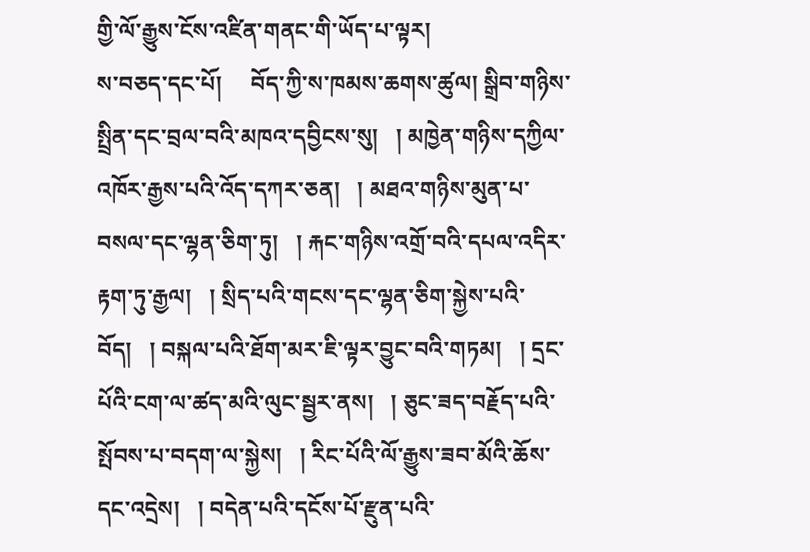གྱི་ལོ་རྒྱུས་ངོས་འཛིན་གནང་གི་ཡོད་པ་ལྟར།
ས་བཅད་དང་པོ།     བོད་ཀྱི་ས་ཁམས་ཆགས་ཚུལ། སྒྲིབ་གཉིས་སྤྲིན་དང་བྲལ་བའི་མཁའ་དབྱིངས་སུ།   ། མཁྱེན་གཉིས་དཀྱིལ་འཁོར་རྒྱས་པའི་འོད་དཀར་ཅན།   ། མཐའ་གཉིས་མུན་པ་བསལ་དང་ལྷན་ཅིག་ཏུ།   ། རྐང་གཉིས་འགྲོ་བའི་དཔལ་འདིར་རྟག་ཏུ་རྒྱལ།   ། སྲིད་པའི་གངས་དང་ལྷན་ཅིག་སྐྱེས་པའི་བོད།   ། བསྐལ་པའི་ཐོག་མར་ཇི་ལྟར་བྱུང་བའི་གཏམ།   ། དྲང་པོའི་ངག་ལ་ཚད་མའི་ལུང་སྦྱར་ནས།   ། ཅུང་ཟད་བརྗོད་པའི་སྤོབས་པ་བདག་ལ་སྐྱེས།   ། རིང་པོའི་ལོ་རྒྱུས་ཟབ་མོའི་ཆོས་དང་འདྲེས།   ། བདེན་པའི་དངོས་པོ་རྫུན་པའི་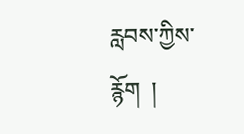རླབས་ཀྱིས་རྙོག  །